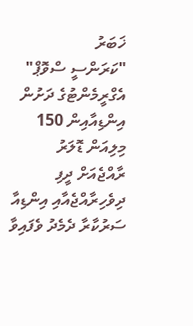ޚަބަރު
"ކަރަންސީ ސްވޮޕް" އެގްރީމެންޓުގެ ދަށުން އިންޑިއާއިން 150 މިލިއަން ޑޮލަރު ރާއްޖެއަށް ދީފި
ދިވެހިރާއްޖެއާއި އިންޑިއާ ސަރުކާރާ ދެމެދު ވެފައިވާ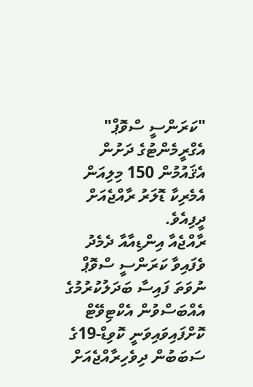"ކަރަންސީ ސްވޮޕް" އެގްރީމެންޓުގެ ދަށުން އެޤައުމުން 150 މިލިއަން އެމެރިކާ ޑޮލަރު ރާއްޖެއަށް ދީފިއެވެ.
ރާއްޖެއާ އިންޑިއާއާ ދެމެދު ވެފައިވާ ކަރަންސީ ސްވޮޕް ނުވަތަ ފައިސާ ބަދަލުކުރުމުގެ އެއްބަސްވުން އެކްޓިވޭޓް ކޮށްފައިވައިވަނީ ކޮވިޑް-19ގެ ސަބަބުން ދިވެހިރާއްޖެއަށް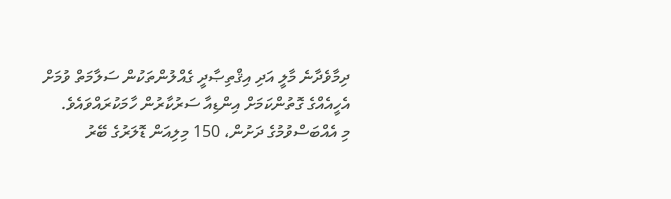ދިމާވެދާނެ މާލީ އަދި އިޤްތިޞާދީ ގެއްލުންތަކުން ސަލާމަތް ވުމަށް އެހީއެއްގެ ގޮތުންކަމަށް އިންޑިއާ ސަރުކާރުން ހާމަކުރައްވައެވެ.
މި އެއްބަސްވުމުގެ ދަށުން، 150 މިލިއަން ޑޮލަރުގެ ބޭރު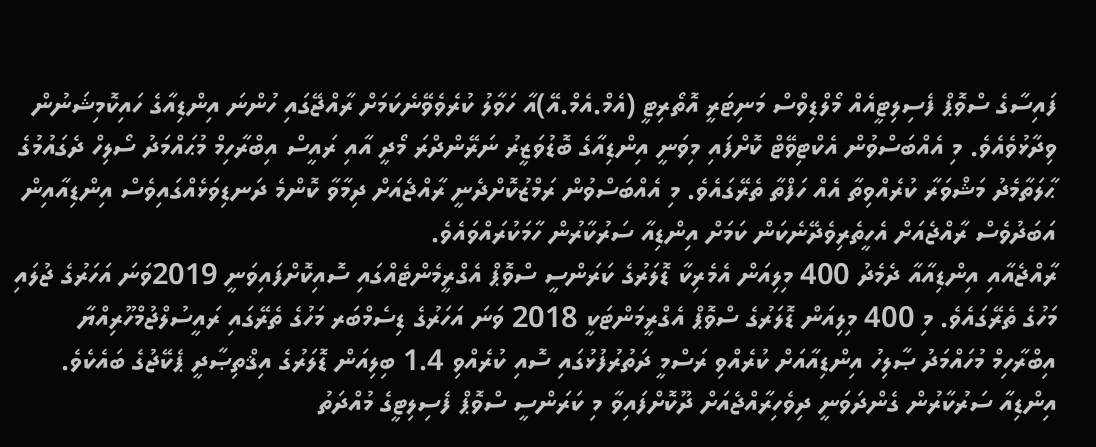ފައިސާގެ ސްވޮޕް ފެސިލިޓީއެއް މޯލްޑިވްސް މަނިޓަރީ އޮތޯރިޓީ (އެމް.އެމް.އޭ)އާ ހަވާލު ކުރެވެވޭނެކަމަށް ރާއްޖޭގައި ހުންނަ އިންޑިއާގެ ހައިކޮމިޝަނުން ވިދާޅުވެއެވެ. މި އެއްބަސްވުން އެކްޓިވޭޓް ކޮށްފައި މިވަނީ އިންޑިއާގެ ބޮޑުވަޒީރު ނަރޭންދްރަ މޯދީ އާއި ރައީސް އިބްރާހިމް މުޙައްމަދު ސޯލިހް ދެގައުމުގެ ޙާލަތާމެދު މަޝްވަރާ ކުރެއްވިތާ އެއް ހަފްތާ ތެރޭގައެވެ. މި އެއްބަސްވުން ރަމްޒުކޮށްދެނީ ރާއްޖެއަށް ދިމާވާ ކޮންމެ ދަނޑިވަޅެއްގައިވެސް އިންޑިއާއިން އަބަދުވެސް ރާއްޖެއަށް އެހީތެރިވެދޭނެކަން ކަމަށް އިންޑިއާ ސަރުކާރުން ހާމަކުރައްވައެވެ.
ރާއްޖެއާއި އިންޑިއާއާ ދެމެދު 400 މިލިއަން އެމެރިކާ ޑޮލަރުގެ ކަރަންސީ ސްވޮޕް އެގްރީމެންޓެއްގައި ސޮއިކޮށްފައިވަނީ 2019ވަނަ އަހަރުގެ ޖުލައި މަހުގެ ތެރޭގައެވެ. މި 400 މިލިއަން ޑޮލަރުގެ ސްވޮޕް އެގްރީމަންޓަކީ 2018 ވަނަ އަހަރުގެ ޑިސެމްބަރ މަހުގެ ތެރޭގައި ރައީސުލްޖުމްހޫރިއްޔާ އިބްރާހިމް މުހައްމަދު ޞާލިހު އިންޑިއާއަށް ކުރެއްވި ރަސްމީ ދަތުރުފުޅުގައި ސޮއި ކުރެއްވި 1.4 ބިލިއަން ޑޮލަރުގެ އިޤްތިޞާދީ ޕެކޭޖުގެ ބައެކެވެ.
އިންޑިއާ ސަރުކާރުން ގެންދަވަނީ ދިވެހިރާއްޖެއަށް ދޫކޮށްފައިވާ މި ކަރަންސީ ސްވޮޕް ފެސިލިޓީގެ މުއްދަތު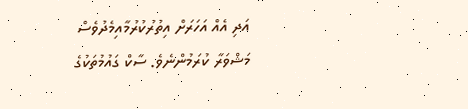އަދި އެއް އަހަރަށް އިތުރުކުރުމާއިމެދުވެސް މަޝްވަރާ ކުރަމުންނެވެ. ސާކް ގައުމުތަކުގެ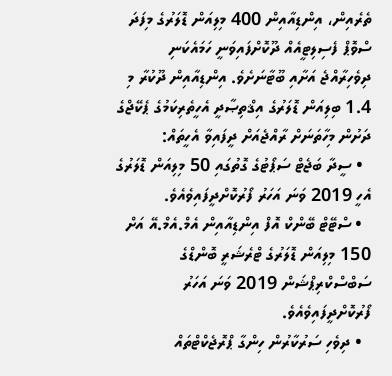ތެރެއިން، އިންޑިއާއިން 400 މިލިއަން ޑޮލަރުގެ މިފަދަ ސްވޮޕް ފެސިލިޓީއެއް ދޫކޮށްފައިވަނީ ހަމައެކަނި ދިވެހިރާއްޖެ އަށާއި ބޫޓާނަށެވެ. އިންޑިއާއިން ދޫކުރާ މި 1.4 ބިލިއަން ޑޮލަރުގެ އިޤްތިޞާދީ އެހީތެރިކަމުގެ ޕެކޭޖްގެ ދަށުން މިހާތަނަށް ރާއްޖެއަށް ދީފައިވާ އެހީތައް:
  • ސީދާ ބަޖެޓް ސަޕޯޓުގެ ގޮތުގައި 50 މިލިއަން ޑޮލަރުގެ އެހީ 2019 ވަނަ އަހަރު ފޯރުކޮށްދީފައިވެއެވެ.
  • ސްޓޭޓް ބޭންކް އޮފް އިންޑިއާއިން އެމް.އެމް.އޭ އަށް 150 މިލިއަން ޑޮލަރުގެ ޓްރެޝަރީ ބޮންޑްގެ ސަބްސްކްރިޕްޝަން 2019 ވަނަ އަހަރު ފޯރުކޮށްދީފައިވެއެވެ.
  • ދިވެހި ސަރުކާރުން ހިންގާ ޕްރޮޖެކްޓްތައް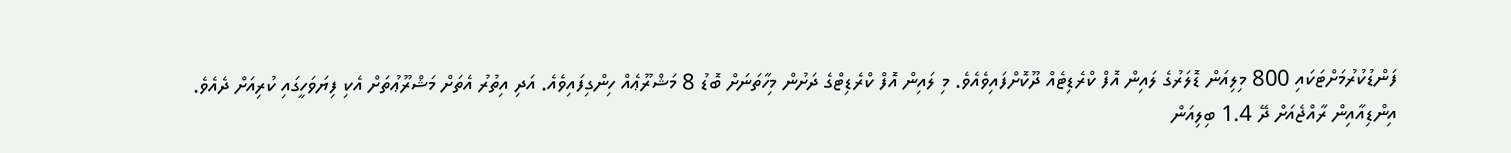ފަންޑުކުރުމަށްޓަކައި 800 މިލިއަން ޑޮލަރުގެ ލައިން އޮފް ކްރެޑިޓެއް ދޫކޮށްފައިވެއެވެ. މި ލައިން އޮފް ކްރެޑިޓްގެ ދަށުން މިހާތަނަށް ބޮޑު 8 މަޝްރޫޢެއް ހިންގިފައިވެއެ. އަދި އިތުރު އެތަށް މަޝްރޫޢުތަށް އެކި ފިޔަވަހީގައި ކުރިއަށް ދެއެވެ.
އިންޑިއާއިން ރާއްޖެއަށް ދޭ 1.4 ބިލިއަން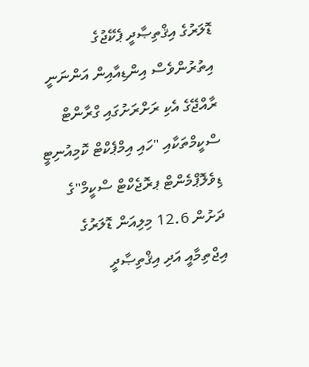ޑޮލަރުގެ އިޤްތިޞާދީ ޕެކޭޖުގެ އިތުރުންވެސް އިންޑިއާއިން އަންނަނީ ރާއްޖޭގެ އެކި ރަށްރަށުގައި ގްރާންޓް ސްކީމްތަކާއި "ހައި އިމްޕެކްޓް ކޮމިއުނިޓީ ޑިވެލޮޕްމެންޓް ޕރޮޖެކްޓް ސްކީމް"ގެ ދަށުން 12.6 މިލިއަން ޑޮލަރުގެ އިޖްތިމާއީ އަދި އިޤްތިޞާދީ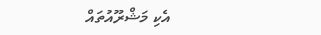އެކި މަޝްރޫއުތައް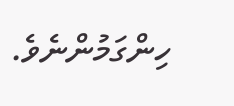ހިންގަމުންނެވެ.